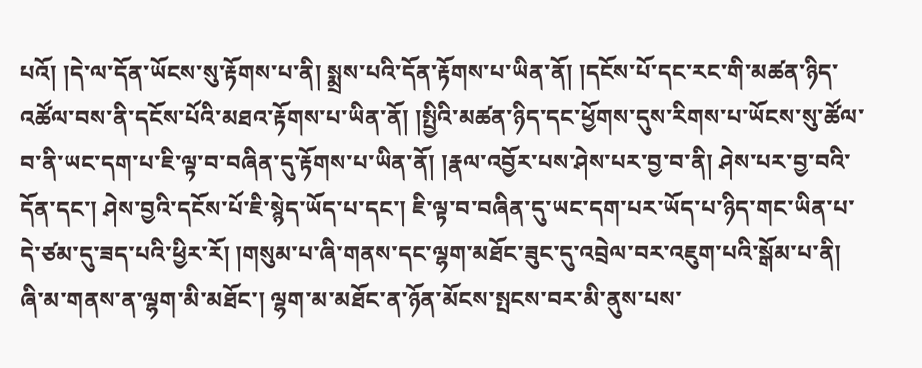པའོ། །དེ་ལ་དོན་ཡོངས་སུ་རྟོགས་པ་ནི། སྨྲས་པའི་དོན་རྟོགས་པ་ཡིན་ནོ། །དངོས་པོ་དང་རང་གི་མཚན་ཉིད་འཚོལ་བས་ནི་དངོས་པོའི་མཐའ་རྟོགས་པ་ཡིན་ནོ། །སྤྱིའི་མཚན་ཉིད་དང་ཕྱོགས་དུས་རིགས་པ་ཡོངས་སུ་ཚོལ་བ་ནི་ཡང་དག་པ་ཇི་ལྟ་བ་བཞིན་དུ་རྟོགས་པ་ཡིན་ནོ། །རྣལ་འབྱོར་པས་ཤེས་པར་བྱ་བ་ནི། ཤེས་པར་བྱ་བའི་དོན་དང་། ཤེས་བྱའི་དངོས་པོ་ཇི་སྙེད་ཡོད་པ་དང་། ཇི་ལྟ་བ་བཞིན་དུ་ཡང་དག་པར་ཡོད་པ་ཉིད་གང་ཡིན་པ་དེ་ཙམ་དུ་ཟད་པའི་ཕྱིར་རོ། །གསུམ་པ་ཞི་གནས་དང་ལྷག་མཐོང་ཟུང་དུ་འབྲེལ་བར་འཇུག་པའི་སྒོམ་པ་ནི། ཞི་མ་གནས་ན་ལྷག་མི་མཐོང་། ལྷག་མ་མཐོང་ན་ཉོན་མོངས་སྤངས་བར་མི་ནུས་པས་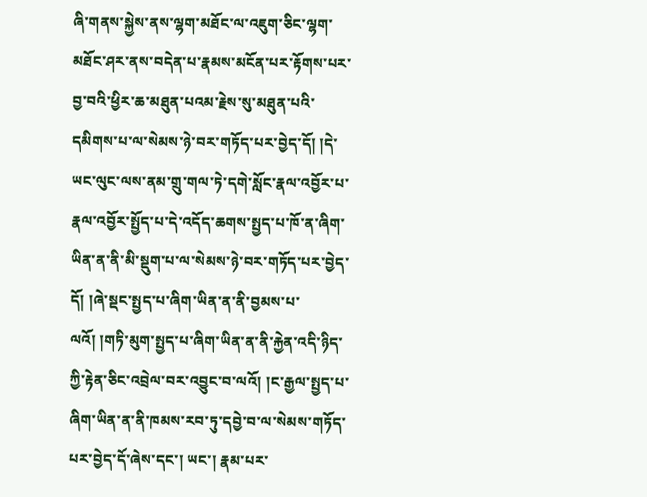ཞི་གནས་སྐྱེས་ནས་ལྷག་མཐོང་ལ་འཇུག་ཅིང་ལྷག་མཐོང་ཤར་ནས་བདེན་པ་རྣམས་མངོན་པར་རྟོགས་པར་བྱ་བའི་ཕྱིར་ཆ་མཐུན་པའམ་རྗེས་སུ་མཐུན་པའི་དམིགས་པ་ལ་སེམས་ཉེ་བར་གཏོད་པར་བྱེད་དོ། །དེ་ཡང་ལུང་ལས་ནམ་གྲུ་གལ་ཏེ་དགེ་སློང་རྣལ་འབྱོར་པ་རྣལ་འབྱོར་སྤྱོད་པ་དེ་འདོད་ཆགས་སྤྱད་པ་ཁོ་ན་ཞིག་ཡིན་ན་ནི་མི་སྡུག་པ་ལ་སེམས་ཉེ་བར་གཏོད་པར་བྱེད་དོ། །ཞེ་སྡང་སྤྱད་པ་ཞིག་ཡིན་ན་ནི་བྱམས་པ་ལའོ། །གཏི་མུག་སྤྱད་པ་ཞིག་ཡིན་ན་ནི་རྐྱེན་འདི་ཉིད་ཀྱི་རྟེན་ཅིང་འབྲེལ་བར་འབྱུང་བ་ལའོ། །ང་རྒྱལ་སྤྱད་པ་ཞིག་ཡིན་ན་ནི་ཁམས་རབ་ཏུ་དབྱེ་བ་ལ་སེམས་གཏོད་པར་བྱེད་དོ་ཞེས་དང་། ཡང་། རྣམ་པར་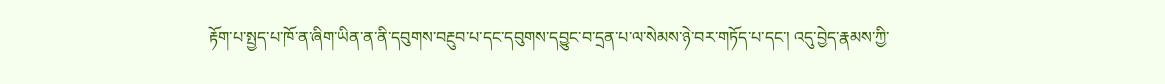རྟོག་པ་སྤྱད་པ་ཁོ་ན་ཞིག་ཡིན་ན་ནི་དབུགས་བརྔུབ་པ་དང་དབུགས་དབྱུང་བ་དྲན་པ་ལ་སེམས་ཉེ་བར་གཏོད་པ་དང་། འདུ་བྱེད་རྣམས་ཀྱི་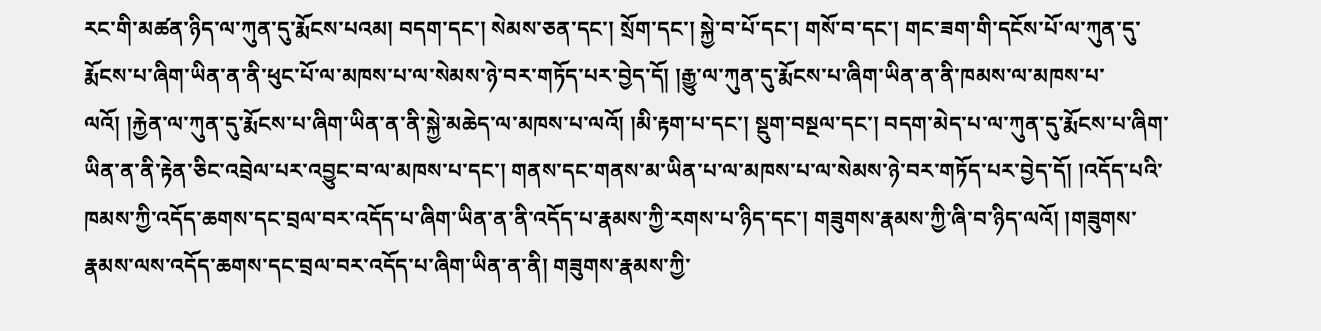རང་གི་མཚན་ཉིད་ལ་ཀུན་དུ་རྨོངས་པའམ། བདག་དང་། སེམས་ཅན་དང་། སྲོག་དང་། སྐྱེ་བ་པོ་དང་། གསོ་བ་དང་། གང་ཟག་གི་དངོས་པོ་ལ་ཀུན་དུ་རྨོངས་པ་ཞིག་ཡིན་ན་ནི་ཕུང་པོ་ལ་མཁས་པ་ལ་སེམས་ཉེ་བར་གཏོད་པར་བྱེད་དོ། །རྒྱུ་ལ་ཀུན་དུ་རྨོངས་པ་ཞིག་ཡིན་ན་ནི་ཁམས་ལ་མཁས་པ་ལའོ། །རྐྱེན་ལ་ཀུན་དུ་རྨོངས་པ་ཞིག་ཡིན་ན་ནི་སྐྱེ་མཆེད་ལ་མཁས་པ་ལའོ། །མི་རྟག་པ་དང་། སྡུག་བསྔལ་དང་། བདག་མེད་པ་ལ་ཀུན་དུ་རྨོངས་པ་ཞིག་ཡིན་ན་ནི་རྟེན་ཅིང་འབྲེལ་པར་འབྱུང་བ་ལ་མཁས་པ་དང་། གནས་དང་གནས་མ་ཡིན་པ་ལ་མཁས་པ་ལ་སེམས་ཉེ་བར་གཏོད་པར་བྱེད་དོ། །འདོད་པའི་ཁམས་ཀྱི་འདོད་ཆགས་དང་བྲལ་བར་འདོད་པ་ཞིག་ཡིན་ན་ནི་འདོད་པ་རྣམས་ཀྱི་རགས་པ་ཉིད་དང་། གཟུགས་རྣམས་ཀྱི་ཞི་བ་ཉིད་ལའོ། །གཟུགས་རྣམས་ལས་འདོད་ཆགས་དང་བྲལ་བར་འདོད་པ་ཞིག་ཡིན་ན་ནི། གཟུགས་རྣམས་ཀྱི་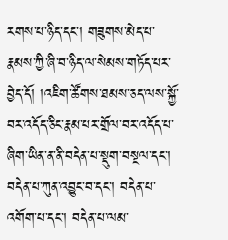རགས་པ་ཉིད་དང་། གཟུགས་མེད་པ་རྣམས་ཀྱི་ཞི་བ་ཉིད་ལ་སེམས་གཏོད་པར་བྱེད་དོ། །འཇིག་ཚོགས་ཐམས་ཅད་ལས་སྐྱོ་བར་འདོད་ཅིང་རྣམ་པར་གྲོལ་བར་འདོད་པ་ཞིག་ཡིན་ན་ནི་བདེན་པ་སྡུག་བསྔལ་དང་། བདེན་པ་ཀུན་འབྱུང་བ་དང་། བདེན་པ་འགོག་པ་དང་། བདེན་པ་ལམ་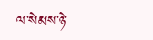ལ་སེམས་ཉེ་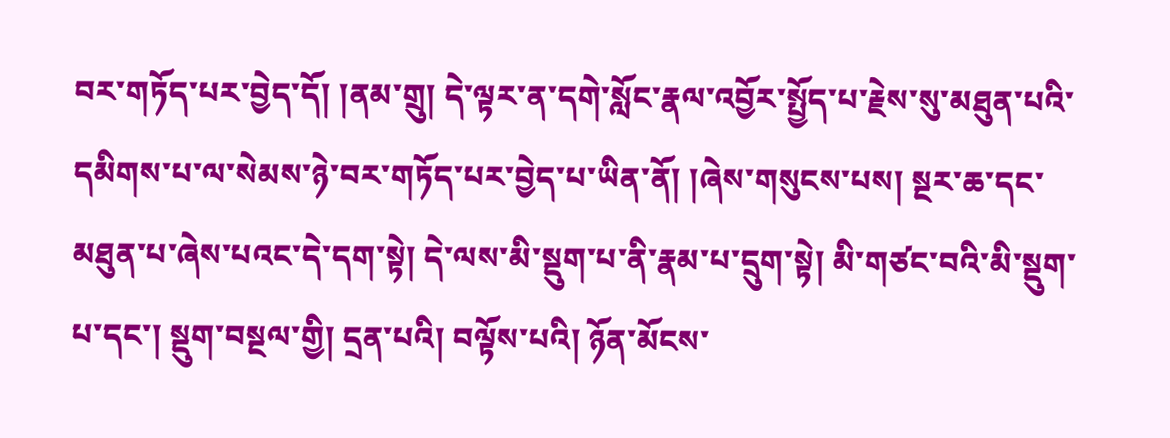བར་གཏོད་པར་བྱེད་དོ། །ནམ་གྲུ། དེ་ལྟར་ན་དགེ་སློང་རྣལ་འབྱོར་སྤྱོད་པ་རྗེས་སུ་མཐུན་པའི་དམིགས་པ་ལ་སེམས་ཉེ་བར་གཏོད་པར་བྱེད་པ་ཡིན་ནོ། །ཞེས་གསུངས་པས། སྔར་ཆ་དང་མཐུན་པ་ཞེས་པའང་དེ་དག་སྟེ། དེ་ལས་མི་སྡུག་པ་ནི་རྣམ་པ་དྲུག་སྟེ། མི་གཙང་བའི་མི་སྡུག་པ་དང་། སྡུག་བསྔལ་གྱི། དྲན་པའི། བལྟོས་པའི། ཉོན་མོངས་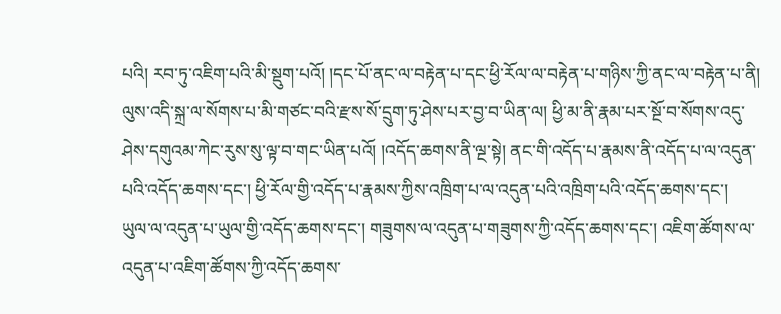པའི། རབ་ཏུ་འཇིག་པའི་མི་སྡུག་པའོ། །དང་པོ་ནང་ལ་བརྟེན་པ་དང་ཕྱི་རོལ་ལ་བརྟེན་པ་གཉིས་ཀྱི་ནང་ལ་བརྟེན་པ་ནི། ལུས་འདི་སྐྲ་ལ་སོགས་པ་མི་གཙང་བའི་རྫས་སོ་དྲུག་ཏུ་ཤེས་པར་བྱ་བ་ཡིན་ལ། ཕྱི་མ་ནི་རྣམ་པར་སྔོ་བ་སོགས་འདུ་ཤེས་དགུའམ་ཀེང་རུས་སུ་ལྟ་བ་གང་ཡིན་པའོ། །འདོད་ཆགས་ནི་ལྔ་སྟེ། ནང་གི་འདོད་པ་རྣམས་ནི་འདོད་པ་ལ་འདུན་པའི་འདོད་ཆགས་དང་། ཕྱི་རོལ་གྱི་འདོད་པ་རྣམས་ཀྱིས་འཁྲིག་པ་ལ་འདུན་པའི་འཁྲིག་པའི་འདོད་ཆགས་དང་། ཡུལ་ལ་འདུན་པ་ཡུལ་གྱི་འདོད་ཆགས་དང་། གཟུགས་ལ་འདུན་པ་གཟུགས་ཀྱི་འདོད་ཆགས་དང་། འཇིག་ཚོགས་ལ་འདུན་པ་འཇིག་ཚོགས་ཀྱི་འདོད་ཆགས་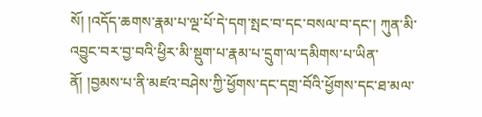སོ། །འདོད་ཆགས་རྣམ་པ་ལྔ་པོ་དེ་དག་སྤང་བ་དང་བསལ་བ་དང་། ཀུན་མི་འབྱུང་བར་བྱ་བའི་ཕྱིར་མི་སྡུག་པ་རྣམ་པ་དྲུག་ལ་དམིགས་པ་ཡིན་ནོ། །བྱམས་པ་ནི་མཛའ་བཤེས་ཀྱི་ཕྱོགས་དང་དགྲ་བོའི་ཕྱོགས་དང་ཐ་མལ་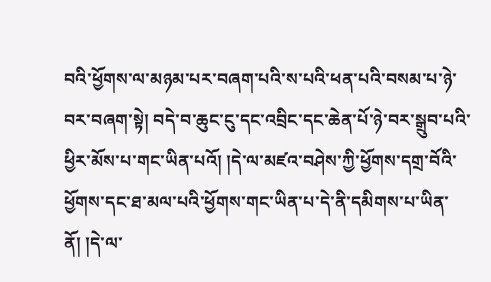བའི་ཕྱོགས་ལ་མཉམ་པར་བཞག་པའི་ས་པའི་ཕན་པའི་བསམ་པ་ཉེ་བར་བཞག་སྟེ། བདེ་བ་ཆུང་ངུ་དང་འབྲིང་དང་ཆེན་པོ་ཉེ་བར་སྒྲུབ་པའི་ཕྱིར་མོས་པ་གང་ཡིན་པའོ། །དེ་ལ་མཛའ་བཤེས་ཀྱི་ཕྱོགས་དགྲ་བོའི་ཕྱོགས་དང་ཐ་མལ་པའི་ཕྱོགས་གང་ཡིན་པ་དེ་ནི་དམིགས་པ་ཡིན་ནོ། །དེ་ལ་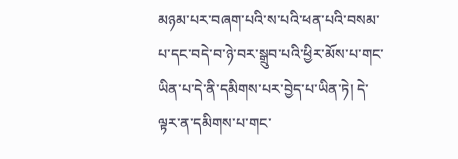མཉམ་པར་བཞག་པའི་ས་པའི་ཕན་པའི་བསམ་པ་དང་བདེ་བ་ཉེ་བར་སྒྲུབ་པའི་ཕྱིར་མོས་པ་གང་ཡིན་པ་དེ་ནི་དམིགས་པར་བྱེད་པ་ཡིན་ཏེ། དེ་ལྟར་ན་དམིགས་པ་གང་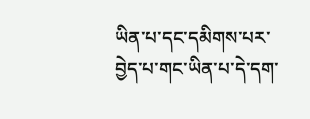ཡིན་པ་དང་དམིགས་པར་བྱེད་པ་གང་ཡིན་པ་དེ་དག་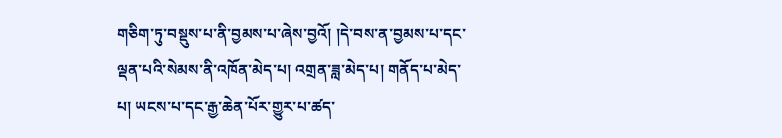གཅིག་ཏུ་བསྡུས་པ་ནི་བྱམས་པ་ཞེས་བྱའོ། །དེ་བས་ན་བྱམས་པ་དང་ལྡན་པའི་སེམས་ནི་འཁོན་མེད་པ། འགྲན་ཟླ་མེད་པ། གནོད་པ་མེད་པ། ཡངས་པ་དང་རྒྱ་ཆེན་པོར་གྱུར་པ་ཚད་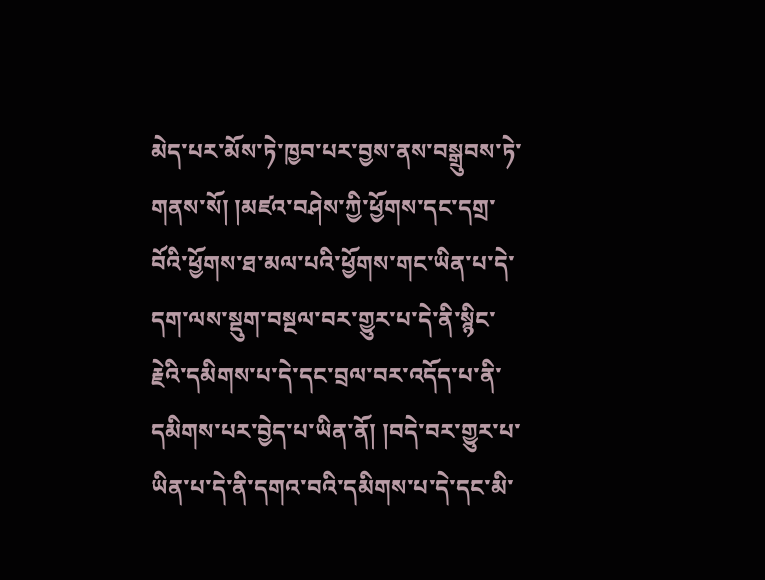མེད་པར་མོས་ཏེ་ཁྱབ་པར་བྱས་ནས་བསྒྲུབས་ཏེ་གནས་སོ། །མཛའ་བཤེས་ཀྱི་ཕྱོགས་དང་དགྲ་བོའི་ཕྱོགས་ཐ་མལ་པའི་ཕྱོགས་གང་ཡིན་པ་དེ་དག་ལས་སྡུག་བསྔལ་བར་གྱུར་པ་དེ་ནི་སྙིང་རྗེའི་དམིགས་པ་དེ་དང་བྲལ་བར་འདོད་པ་ནི་དམིགས་པར་བྱེད་པ་ཡིན་ནོ། །བདེ་བར་གྱུར་པ་ཡིན་པ་དེ་ནི་དགའ་བའི་དམིགས་པ་དེ་དང་མི་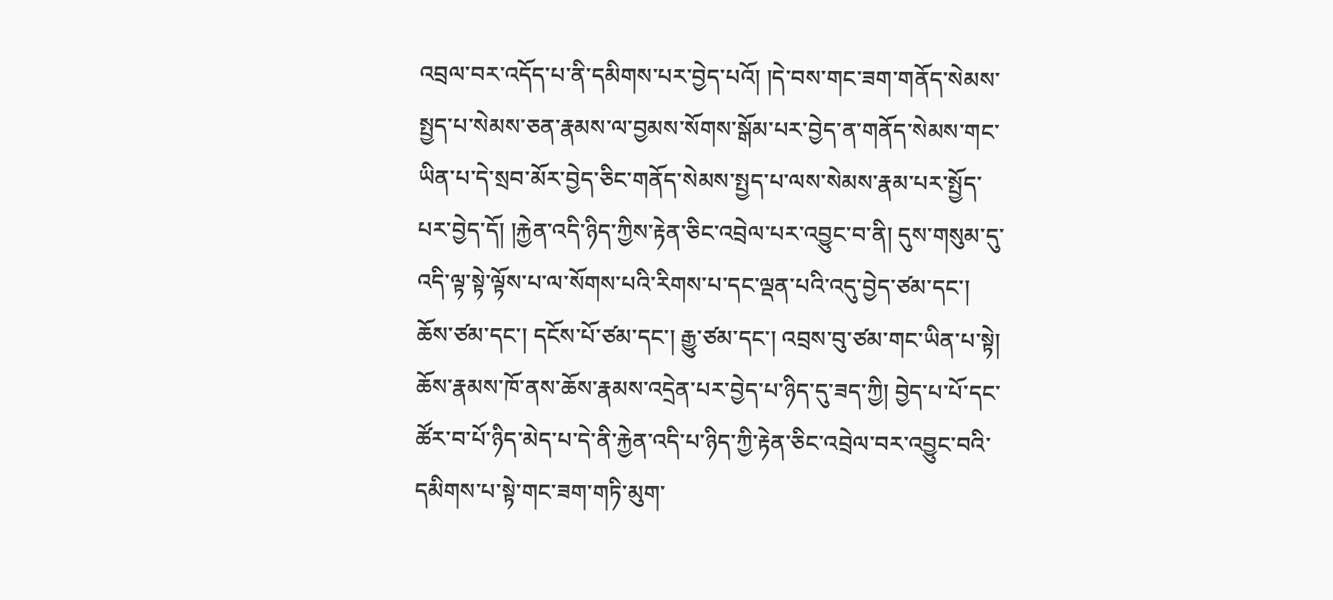འབྲལ་བར་འདོད་པ་ནི་དམིགས་པར་བྱེད་པའོ། །དེ་བས་གང་ཟག་གནོད་སེམས་སྤྱད་པ་སེམས་ཅན་རྣམས་ལ་བྱམས་སོགས་སྒོམ་པར་བྱེད་ན་གནོད་སེམས་གང་ཡིན་པ་དེ་སྲབ་མོར་བྱེད་ཅིང་གནོད་སེམས་སྤྱད་པ་ལས་སེམས་རྣམ་པར་སྤྱོད་པར་བྱེད་དོ། །རྐྱེན་འདི་ཉིད་ཀྱིས་རྟེན་ཅིང་འབྲེལ་པར་འབྱུང་བ་ནི། དུས་གསུམ་དུ་འདི་ལྟ་སྟེ་ལྟོས་པ་ལ་སོགས་པའི་རིགས་པ་དང་ལྡན་པའི་འདུ་བྱེད་ཙམ་དང་། ཆོས་ཙམ་དང་། དངོས་པོ་ཙམ་དང་། རྒྱུ་ཙམ་དང་། འབྲས་བུ་ཙམ་གང་ཡིན་པ་སྟེ། ཆོས་རྣམས་ཁོ་ནས་ཆོས་རྣམས་འདྲེན་པར་བྱེད་པ་ཉིད་དུ་ཟད་ཀྱི། བྱེད་པ་པོ་དང་ཚོར་བ་པོ་ཉིད་མེད་པ་དེ་ནི་རྐྱེན་འདི་པ་ཉིད་ཀྱི་རྟེན་ཅིང་འབྲེལ་བར་འབྱུང་བའི་དམིགས་པ་སྟེ་གང་ཟག་གཏི་མུག་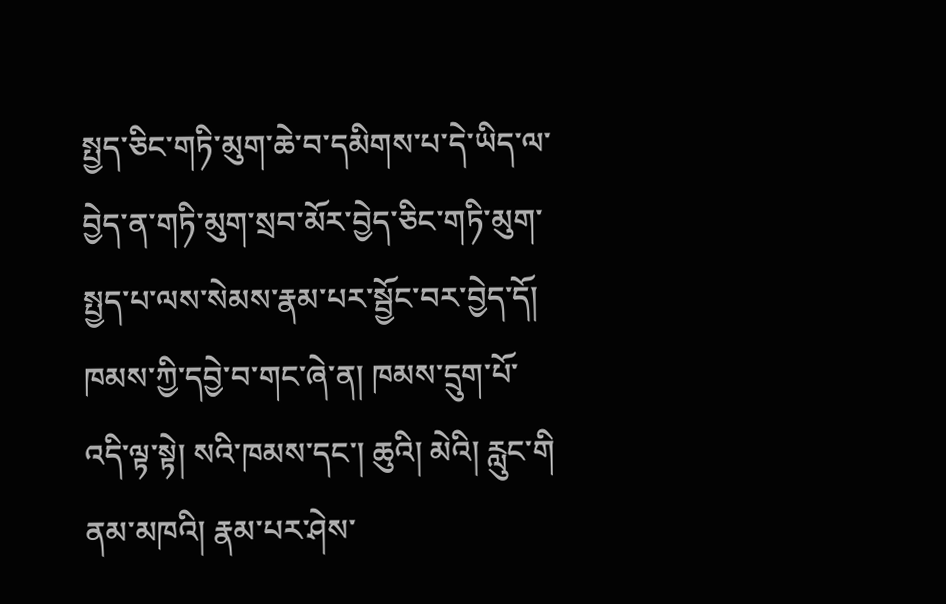སྤྱད་ཅིང་གཏི་མུག་ཆེ་བ་དམིགས་པ་དེ་ཡིད་ལ་བྱེད་ན་གཏི་མུག་སྲབ་མོར་བྱེད་ཅིང་གཏི་མུག་སྤྱད་པ་ལས་སེམས་རྣམ་པར་སྦྱོང་བར་བྱེད་དོ། ཁམས་ཀྱི་དབྱེ་བ་གང་ཞེ་ན། ཁམས་དྲུག་པོ་འདི་ལྟ་སྟེ། སའི་ཁམས་དང་། ཆུའི། མེའི། རླུང་གི ནམ་མཁའི། རྣམ་པར་ཤེས་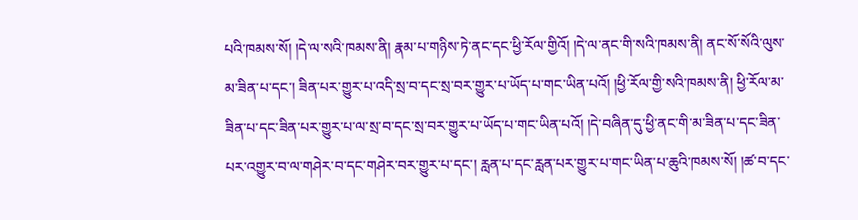པའི་ཁམས་སོ། །དེ་ལ་སའི་ཁམས་ནི། རྣམ་པ་གཉིས་ཏེ་ནང་དང་ཕྱི་རོལ་གྱིའོ། །དེ་ལ་ནང་གི་སའི་ཁམས་ནི། ནང་སོ་སོའི་ལུས་མ་ཟིན་པ་དང་། ཟིན་པར་གྱུར་པ་འདི་སྲ་བ་དང་སྲ་བར་གྱུར་པ་ཡོད་པ་གང་ཡིན་པའོ། །ཕྱི་རོལ་གྱི་སའི་ཁམས་ནི། ཕྱི་རོལ་མ་ཟིན་པ་དང་ཟིན་པར་གྱུར་པ་ལ་སྲ་བ་དང་སྲ་བར་གྱུར་པ་ཡོད་པ་གང་ཡིན་པའོ། །དེ་བཞིན་དུ་ཕྱི་ནང་གི་མ་ཟིན་པ་དང་ཟིན་པར་འགྱུར་བ་ལ་གཤེར་བ་དང་གཤེར་བར་གྱུར་པ་དང་། རླན་པ་དང་རླན་པར་གྱུར་པ་གང་ཡིན་པ་ཆུའི་ཁམས་སོ། །ཚ་བ་དང་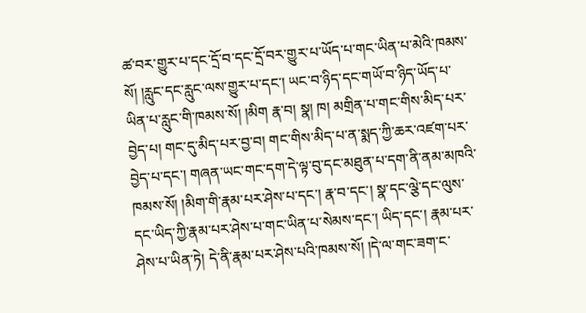ཚ་བར་གྱུར་པ་དང་དྲོ་བ་དང་དྲོ་བར་གྱུར་པ་ཡོད་པ་གང་ཡིན་པ་མེའི་ཁམས་སོ། །རླུང་དང་རླུང་ལས་གྱུར་པ་དང་། ཡང་བ་ཉིད་དང་གཡོ་བ་ཉིད་ཡོད་པ་ཡིན་པ་རླུང་གི་ཁམས་སོ། །མིག རྣ་བ། སྣ། ཁ། མགྲིན་པ་གང་གིས་མིད་པར་བྱེད་པ། གང་དུ་མིད་པར་བྱ་བ། གང་གིས་མིད་པ་ན་སྨད་ཀྱི་ཆར་འཛག་པར་བྱེད་པ་དང་། གཞན་ཡང་གང་དག་དེ་ལྟ་བུ་དང་མཐུན་པ་དག་ནི་ནམ་མཁའི་ཁམས་སོ། །མིག་གི་རྣམ་པར་ཤེས་པ་དང་། རྣ་བ་དང་། སྣ་དང་ལྕེ་དང་ལུས་དང་ཡིད་ཀྱི་རྣམ་པར་ཤེས་པ་གང་ཡིན་པ་སེམས་དང་། ཡིད་དང་། རྣམ་པར་ཤེས་པ་ཡིན་ཏེ། དེ་ནི་རྣམ་པར་ཤེས་པའི་ཁམས་སོ། །དེ་ལ་གང་ཟག་ང་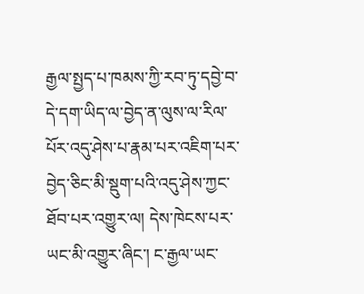རྒྱལ་སྤྱད་པ་ཁམས་ཀྱི་རབ་ཏུ་དབྱེ་བ་དེ་དག་ཡིད་ལ་བྱེད་ན་ལུས་ལ་རིལ་པོར་འདུ་ཤེས་པ་རྣམ་པར་འཇིག་པར་བྱེད་ཅིང་མི་སྡུག་པའི་འདུ་ཤེས་ཀྱང་ཐོབ་པར་འགྱུར་ལ། དེས་ཁེངས་པར་ཡང་མི་འགྱུར་ཞིང་། ང་རྒྱལ་ཡང་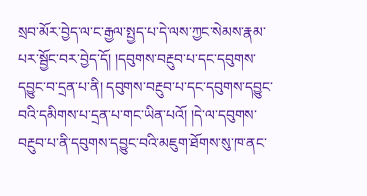སྲབ་མོར་བྱེད་ལ་ང་རྒྱལ་སྤྱད་པ་དེ་ལས་ཀྱང་སེམས་རྣམ་པར་སྦྱོང་བར་བྱེད་དོ། །དབུགས་བརྔུབ་པ་དང་དབུགས་དབྱུང་བ་དྲན་པ་ནི། དབུགས་བརྔུབ་པ་དང་དབུགས་དབྱུང་བའི་དམིགས་པ་དྲན་པ་གང་ཡིན་པའོ། །དེ་ལ་དབུགས་བརྔུབ་པ་ནི་དབུགས་དབྱུང་བའི་མཇུག་ཐོགས་སུ་ཁ་ནང་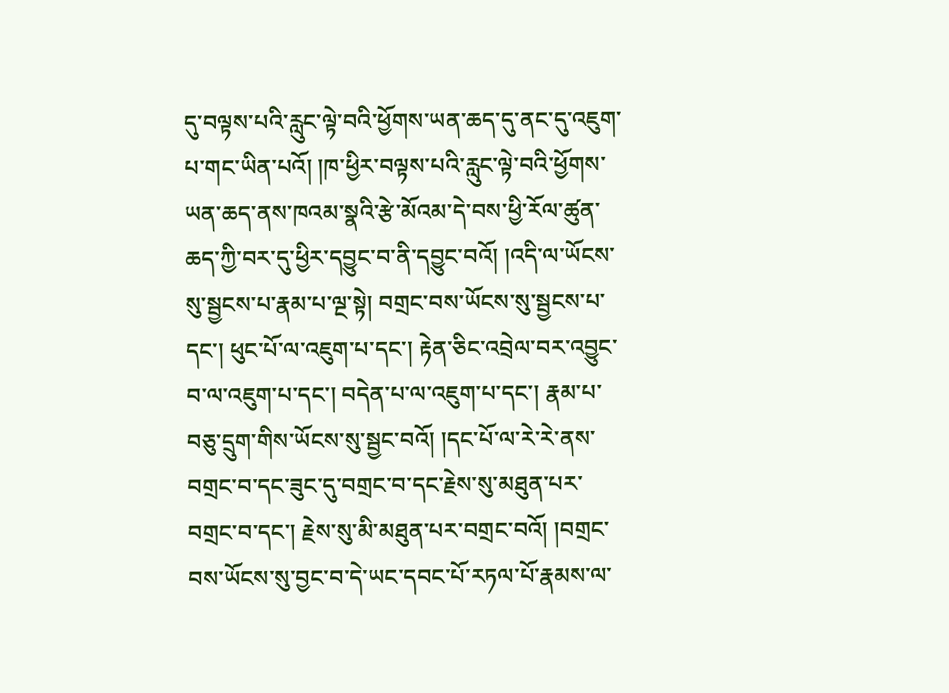དུ་བལྟས་པའི་རླུང་ལྟེ་བའི་ཕྱོགས་ཡན་ཆད་དུ་ནང་དུ་འཇུག་པ་གང་ཡིན་པའོ། །ཁ་ཕྱིར་བལྟས་པའི་རླུང་ལྟེ་བའི་ཕྱོགས་ཡན་ཆད་ནས་ཁའམ་སྣའི་རྩེ་མོའམ་དེ་བས་ཕྱི་རོལ་ཚུན་ཆད་ཀྱི་བར་དུ་ཕྱིར་དབྱུང་བ་ནི་དབྱུང་བའོ། །འདི་ལ་ཡོངས་སུ་སྦྱངས་པ་རྣམ་པ་ལྔ་སྟེ། བགྲང་བས་ཡོངས་སུ་སྦྱངས་པ་དང་། ཕུང་པོ་ལ་འཇུག་པ་དང་། རྟེན་ཅིང་འབྲེལ་བར་འབྱུང་བ་ལ་འཇུག་པ་དང་། བདེན་པ་ལ་འཇུག་པ་དང་། རྣམ་པ་བཅུ་དྲུག་གིས་ཡོངས་སུ་སྦྱང་བའོ། །དང་པོ་ལ་རེ་རེ་ནས་བགྲང་བ་དང་ཟུང་དུ་བགྲང་བ་དང་རྗེས་སུ་མཐུན་པར་བགྲང་བ་དང་། རྗེས་སུ་མི་མཐུན་པར་བགྲང་བའོ། །བགྲང་བས་ཡོངས་སུ་བྱང་བ་དེ་ཡང་དབང་པོ་རཏལ་པོ་རྣམས་ལ་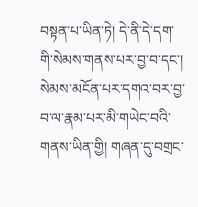བསྟན་པ་ཡིན་ཏེ། དེ་ནི་དེ་དག་གི་སེམས་གནས་པར་བྱ་བ་དང་། སེམས་མངོན་པར་དགའ་བར་བྱ་བ་ལ་རྣམ་པར་མི་གཡེང་བའི་གནས་ཡིན་གྱི། གཞན་དུ་བགྲང་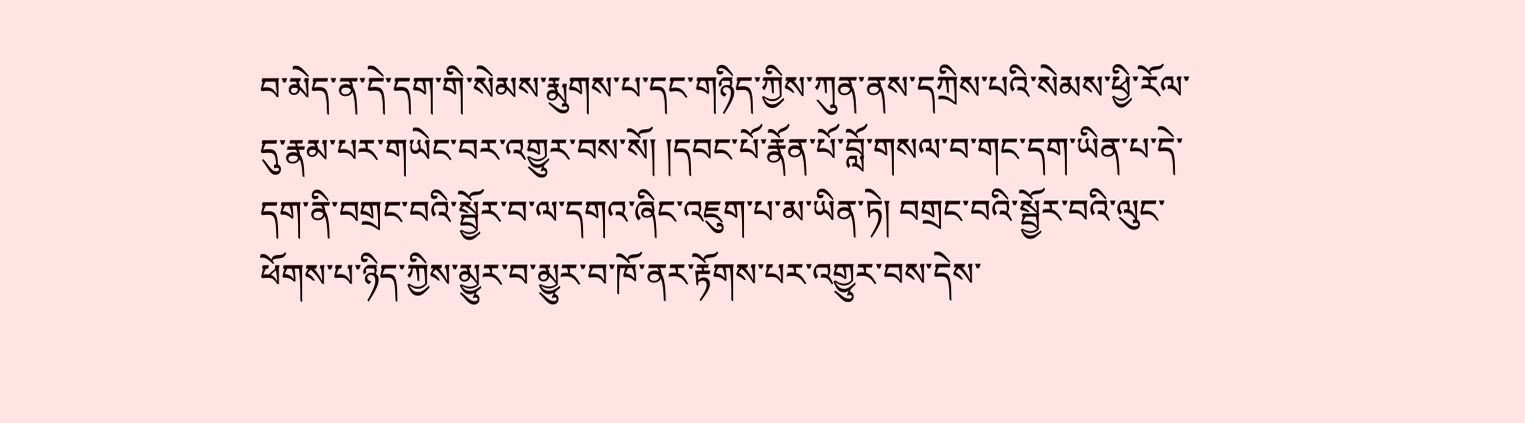བ་མེད་ན་དེ་དག་གི་སེམས་རྨུགས་པ་དང་གཉིད་ཀྱིས་ཀུན་ནས་དཀྲིས་པའི་སེམས་ཕྱི་རོལ་དུ་རྣམ་པར་གཡེང་བར་འགྱུར་བས་སོ། །དབང་པོ་རྣོན་པོ་བློ་གསལ་བ་གང་དག་ཡིན་པ་དེ་དག་ནི་བགྲང་བའི་སྦྱོར་བ་ལ་དགའ་ཞིང་འཇུག་པ་མ་ཡིན་ཏེ། བགྲང་བའི་སྦྱོར་བའི་ལུང་ཕོགས་པ་ཉིད་ཀྱིས་མྱུར་བ་མྱུར་བ་ཁོ་ནར་རྟོགས་པར་འགྱུར་བས་དེས་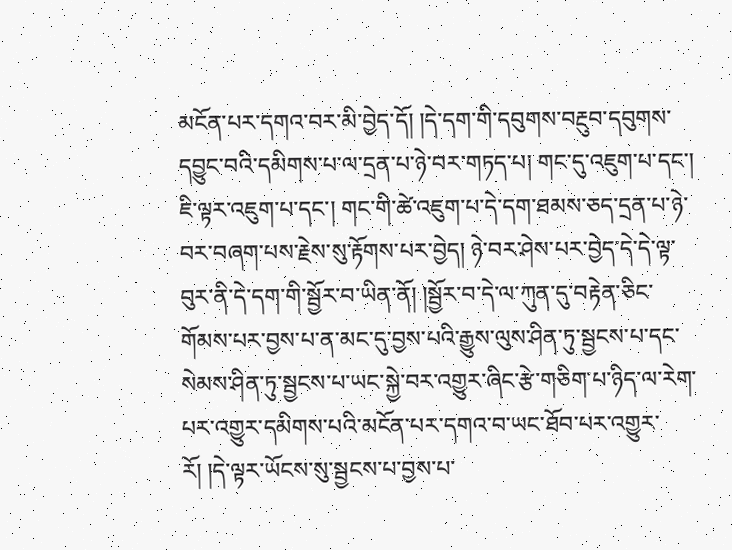མངོན་པར་དགའ་བར་མི་བྱེད་དོ། །དེ་དག་གི་དབུགས་བརྔུབ་དབུགས་དབྱུང་བའི་དམིགས་པ་ལ་དྲན་པ་ཉེ་བར་གཏད་པ། གང་དུ་འཇུག་པ་དང་། ཇི་ལྟར་འཇུག་པ་དང་། གང་གི་ཚེ་འཇུག་པ་དེ་དག་ཐམས་ཅད་དྲན་པ་ཉེ་བར་བཞག་པས་རྗེས་སུ་རྟོགས་པར་བྱེད། ཉེ་བར་ཤེས་པར་བྱེད་དེ་དེ་ལྟ་བུར་ནི་དེ་དག་གི་སྦྱོར་བ་ཡིན་ནོ། །སྦྱོར་བ་དེ་ལ་ཀུན་དུ་བརྟེན་ཅིང་གོམས་པར་བྱས་པ་ན་མང་དུ་བྱས་པའི་རྒྱུས་ལུས་ཤིན་ཏུ་སྦྱངས་པ་དང་སེམས་ཤིན་ཏུ་སྦྱངས་པ་ཡང་སྐྱེ་བར་འགྱུར་ཞིང་རྩེ་གཅིག་པ་ཉིད་ལ་རེག་པར་འགྱུར་དམིགས་པའི་མངོན་པར་དགའ་བ་ཡང་ཐོབ་པར་འགྱུར་རོ། །དེ་ལྟར་ཡོངས་སུ་སྦྱངས་པ་བྱས་པ་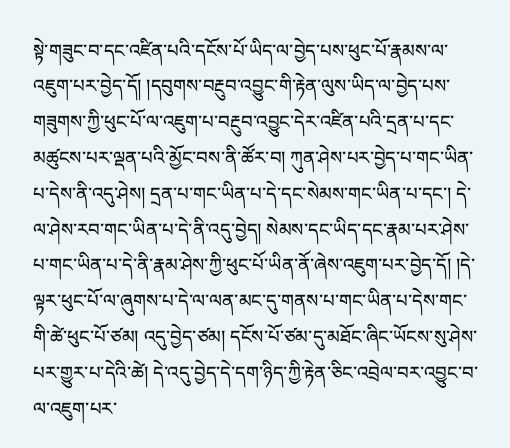སྟེ་གཟུང་བ་དང་འཛིན་པའི་དངོས་པོ་ཡིད་ལ་བྱེད་པས་ཕུང་པོ་རྣམས་ལ་འཇུག་པར་བྱེད་དོ། །དབུགས་བརྔུབ་འབྱུང་གི་རྟེན་ལུས་ཡིད་ལ་བྱེད་པས་གཟུགས་ཀྱི་ཕུང་པོ་ལ་འཇུག་པ་བརྔུབ་འབྱུང་དེར་འཛིན་པའི་དྲན་པ་དང་མཚུངས་པར་ལྡན་པའི་མྱོང་བས་ནི་ཚོར་བ། ཀུན་ཤེས་པར་བྱེད་པ་གང་ཡིན་པ་དེས་ནི་འདུ་ཤེས། དྲན་པ་གང་ཡིན་པ་དེ་དང་སེམས་གང་ཡིན་པ་དང་། དེ་ལ་ཤེས་རབ་གང་ཡིན་པ་དེ་ནི་འདུ་བྱེད། སེམས་དང་ཡིད་དང་རྣམ་པར་ཤེས་པ་གང་ཡིན་པ་དེ་ནི་རྣམ་ཤེས་ཀྱི་ཕུང་པོ་ཡིན་ནོ་ཞེས་འཇུག་པར་བྱེད་དོ། །དེ་ལྟར་ཕུང་པོ་ལ་ཞུགས་པ་དེ་ལ་ལན་མང་དུ་གནས་པ་གང་ཡིན་པ་དེས་གང་གི་ཚེ་ཕུང་པོ་ཙམ། འདུ་བྱེད་ཙམ། དངོས་པོ་ཙམ་དུ་མཐོང་ཞིང་ཡོངས་སུ་ཤེས་པར་གྱུར་པ་དེའི་ཚེ། དེ་འདུ་བྱེད་དེ་དག་ཉིད་ཀྱི་རྟེན་ཅིང་འབྲེལ་བར་འབྱུང་བ་ལ་འཇུག་པར་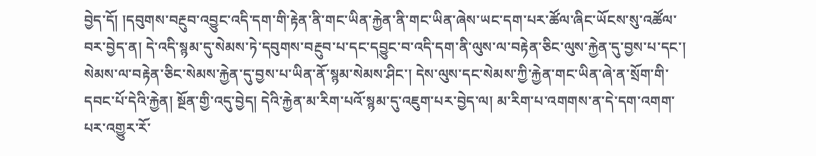བྱེད་དོ། །དབུགས་བརྔུབ་འབྱུང་འདི་དག་གི་རྟེན་ནི་གང་ཡིན་རྐྱེན་ནི་གང་ཡིན་ཞེས་ཡང་དག་པར་ཚོལ་ཞིང་ཡོངས་སུ་འཚོལ་བར་བྱེད་ན། དེ་འདི་སྙམ་དུ་སེམས་ཏེ་དབུགས་བརྔུབ་པ་དང་དབྱུང་བ་འདི་དག་ནི་ལུས་ལ་བརྟེན་ཅིང་ལུས་རྐྱེན་དུ་བྱས་པ་དང་། སེམས་ལ་བརྟེན་ཅིང་སེམས་རྐྱེན་དུ་བྱས་པ་ཡིན་ནོ་སྙམ་སེམས་ཤིང་། དེས་ལུས་དང་སེམས་ཀྱི་རྐྱེན་གང་ཡིན་ཞེ་ན་སྲོག་གི་དབང་པོ་དེའི་རྐྱེན། སྔོན་གྱི་འདུ་བྱེད། དེའི་རྐྱེན་མ་རིག་པའོ་སྙམ་དུ་འཇུག་པར་བྱེད་ལ། མ་རིག་པ་འགགས་ན་དེ་དག་འགག་པར་འགྱུར་རོ་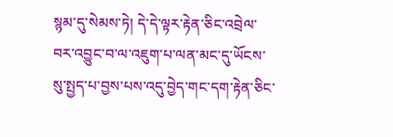སྙམ་དུ་སེམས་ཏེ། དེ་དེ་ལྟར་རྟེན་ཅིང་འབྲེལ་བར་འབྱུང་བ་ལ་འཇུག་པ་ལན་མང་དུ་ཡོངས་སུ་སྤྱད་པ་བྱས་པས་འདུ་བྱེད་གང་དག་རྟེན་ཅིང་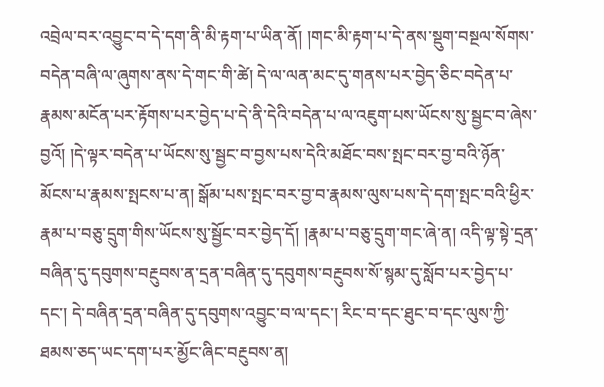འབྲེལ་བར་འབྱུང་བ་དེ་དག་ནི་མི་རྟག་པ་ཡིན་ནོ། །གང་མི་རྟག་པ་དེ་ནས་སྡུག་བསྔལ་སོགས་བདེན་བཞི་ལ་ཞུགས་ནས་དེ་གང་གི་ཚེ། དེ་ལ་ལན་མང་དུ་གནས་པར་བྱེད་ཅིང་བདེན་པ་རྣམས་མངོན་པར་རྟོགས་པར་བྱེད་པ་དེ་ནི་དེའི་བདེན་པ་ལ་འཇུག་པས་ཡོངས་སུ་སྦྱང་བ་ཞེས་བྱའོ། །དེ་ལྟར་བདེན་པ་ཡོངས་སུ་སྦྱང་བ་བྱས་པས་དེའི་མཐོང་བས་སྤང་བར་བྱ་བའི་ཉོན་མོངས་པ་རྣམས་སྤངས་པ་ན། སྒོམ་པས་སྤང་བར་བྱ་བ་རྣམས་ལུས་པས་དེ་དག་སྤང་བའི་ཕྱིར་རྣམ་པ་བཅུ་དྲུག་གིས་ཡོངས་སུ་སྦྱོང་བར་བྱེད་དོ། །རྣམ་པ་བཅུ་དྲུག་གང་ཞེ་ན། འདི་ལྟ་སྟེ་དྲན་བཞིན་དུ་དབུགས་བརྔུབས་ན་དྲན་བཞིན་དུ་དབུགས་བརྔུབས་སོ་སྙམ་དུ་སློབ་པར་བྱེད་པ་དང་། དེ་བཞིན་དྲན་བཞིན་དུ་དབུགས་འབྱུང་བ་ལ་དང་། རིང་བ་དང་ཐུང་བ་དང་ལུས་ཀྱི་ཐམས་ཅད་ཡང་དག་པར་མྱོང་ཞིང་བརྔུབས་ན།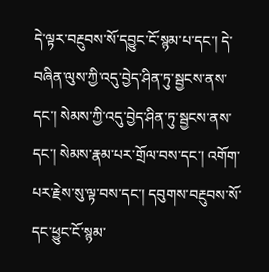དེ་ལྟར་བརྔུབས་སོ་དབྱུང་ངོ་སྙམ་པ་དང་། དེ་བཞིན་ལུས་ཀྱི་འདུ་བྱེད་ཤིན་ཏུ་སྦྱངས་ནས་དང་། སེམས་ཀྱི་འདུ་བྱེད་ཤིན་ཏུ་སྦྱངས་ནས་དང་། སེམས་རྣམ་པར་གྲོལ་བས་དང་། འགོག་པར་རྗེས་སུ་ལྟ་བས་དང་། དབུགས་བརྔུབས་སོ་དང་ཕྱུང་ངོ་སྙམ་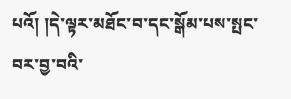པའོ། །དེ་ལྟར་མཐོང་བ་དང་སྒོམ་པས་སྤང་བར་བྱ་བའི་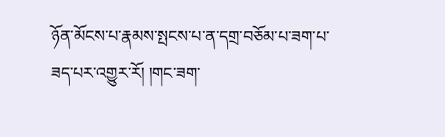ཉོན་མོངས་པ་རྣམས་སྤངས་པ་ན་དགྲ་བཅོམ་པ་ཟག་པ་ཟད་པར་འགྱུར་རོ། །གང་ཟག་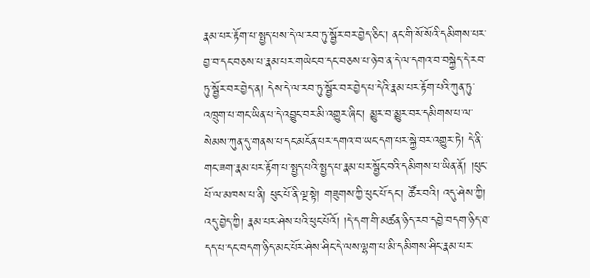རྣམ་པར་རྟོག་པ་སྤྱད་པས་དེ་ལ་རབ་ཏུ་སྦྱོར་བར་བྱེད་ཅིང་། ནང་གི་སོ་སོའི་དམིགས་པར་བྱ་བ་དང་བཅས་པ་རྣམ་པར་གཡེང་བ་དང་བཅས་པ་ཉེ་བ་ན་དེ་ལ་དགའ་བ་བསྐྱེད་དེ་རབ་ཏུ་སྦྱོར་བར་བྱེད་ན། དེས་དེ་ལ་རབ་ཏུ་སྦྱོར་བར་བྱེད་པ་དེའི་རྣམ་པར་རྟོག་པའི་ཀུན་ཏུ་འཁྲུག་པ་གང་ཡིན་པ་དེ་འབྱུང་བར་མི་འགྱུར་ཞིང་། མྱུར་བ་མྱུར་བར་དམིགས་པ་ལ་སེམས་ཀུན་དུ་གནས་པ་དང་མངོན་པར་དགའ་བ་ཡང་དག་པར་སྐྱེ་བར་འགྱུར་ཏེ། དེ་ནི་གང་ཟག་རྣམ་པར་རྟོག་པ་སྤྱད་པའི་སྤྱད་པ་རྣམ་པར་སྦྱོང་བའི་དམིགས་པ་ཡིན་ནོ། །ཕུང་པོ་ལ་མཁས་པ་ནི། ཕུང་པོ་ནི་ལྔ་སྟེ། གཟུགས་ཀྱི་ཕུང་པོ་དང་། ཚོར་བའི། འདུ་ཤེས་ཀྱི། འདུ་བྱེད་ཀྱི། རྣམ་པར་ཤེས་པའི་ཕུང་པོའོ། །དེ་དག་གི་མཚན་ཉིད་རབ་དབྱེ་བདག་ཉིད་ཐ་དད་པ་དང་བདག་ཉིད་མང་པོར་ཤེས་ཤིང་དེ་ལས་ལྷག་པ་མི་དམིགས་ཤིང་རྣམ་པར་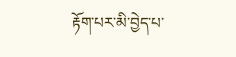རྟོག་པར་མི་བྱེད་པ་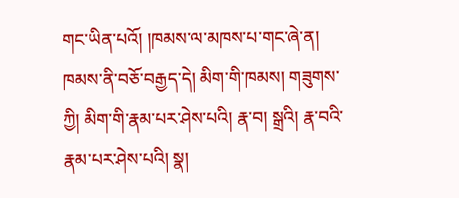གང་ཡིན་པའོ། །ཁམས་ལ་མཁས་པ་གང་ཞེ་ན། ཁམས་ནི་བཅོ་བརྒྱད་དེ། མིག་གི་ཁམས། གཟུགས་ཀྱི། མིག་གི་རྣམ་པར་ཤེས་པའི། རྣ་བ། སྒྲའི། རྣ་བའི་རྣམ་པར་ཤེས་པའི། སྣ།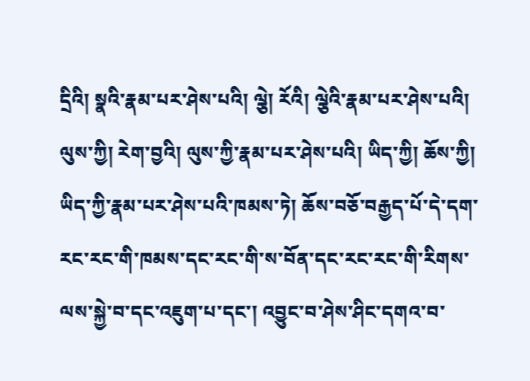དྲིའི། སྣའི་རྣམ་པར་ཤེས་པའི། ལྕེ། རོའི། ལྕེའི་རྣམ་པར་ཤེས་པའི། ལུས་ཀྱི། རེག་བྱའི། ལུས་ཀྱི་རྣམ་པར་ཤེས་པའི། ཡིད་ཀྱི། ཆོས་ཀྱི། ཡིད་ཀྱི་རྣམ་པར་ཤེས་པའི་ཁམས་ཏེ། ཆོས་བཅོ་བརྒྱད་པོ་དེ་དག་རང་རང་གི་ཁམས་དང་རང་གི་ས་བོན་དང་རང་རང་གི་རིགས་ལས་སྐྱེ་བ་དང་འཇུག་པ་དང་། འབྱུང་བ་ཤེས་ཤིང་དགའ་བ་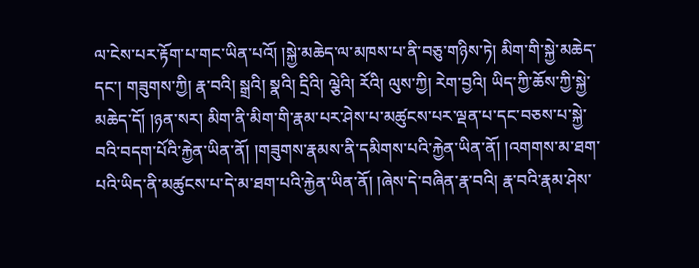ལ་ངེས་པར་རྟོག་པ་གང་ཡིན་པའོ། །སྐྱེ་མཆེད་ལ་མཁས་པ་ནི་བཅུ་གཉིས་ཏེ། མིག་གི་སྐྱེ་མཆེད་དང་། གཟུགས་ཀྱི། རྣ་བའི། སྒྲའི། སྣའི། དྲིའི། ལྕེའི། རོའི། ལུས་ཀྱི། རེག་བྱའི། ཡིད་ཀྱི་ཆོས་ཀྱི་སྐྱེ་མཆེད་དོ། །ཉན་སར། མིག་ནི་མིག་གི་རྣམ་པར་ཤེས་པ་མཚུངས་པར་ལྡན་པ་དང་བཅས་པ་སྐྱེ་བའི་བདག་པོའི་རྐྱེན་ཡིན་ནོ། །གཟུགས་རྣམས་ནི་དམིགས་པའི་རྐྱེན་ཡིན་ནོ། །འགགས་མ་ཐག་པའི་ཡིད་ནི་མཚུངས་པ་དེ་མ་ཐག་པའི་རྐྱེན་ཡིན་ནོ། །ཞེས་དེ་བཞིན་རྣ་བའི། རྣ་བའི་རྣམ་ཤེས་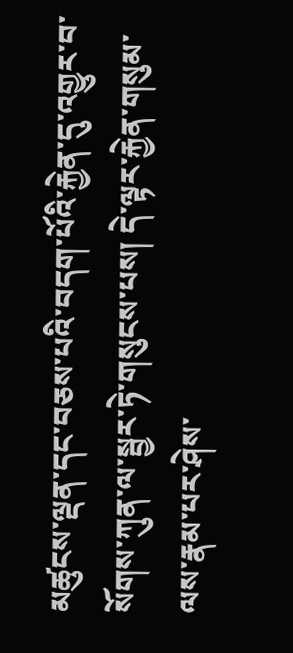མཚུངས་ལྡན་དང་བཅས་པའི་བདག་པོའི་རྐྱེན་དུ་འགྱུར་བ་སོགས་ཀུན་ལ་སྦྱར་ཏེ་གསུངས་པས། དེ་ལྟར་རྐྱེན་གསུམ་ལས་རྣམ་པར་ཤེས་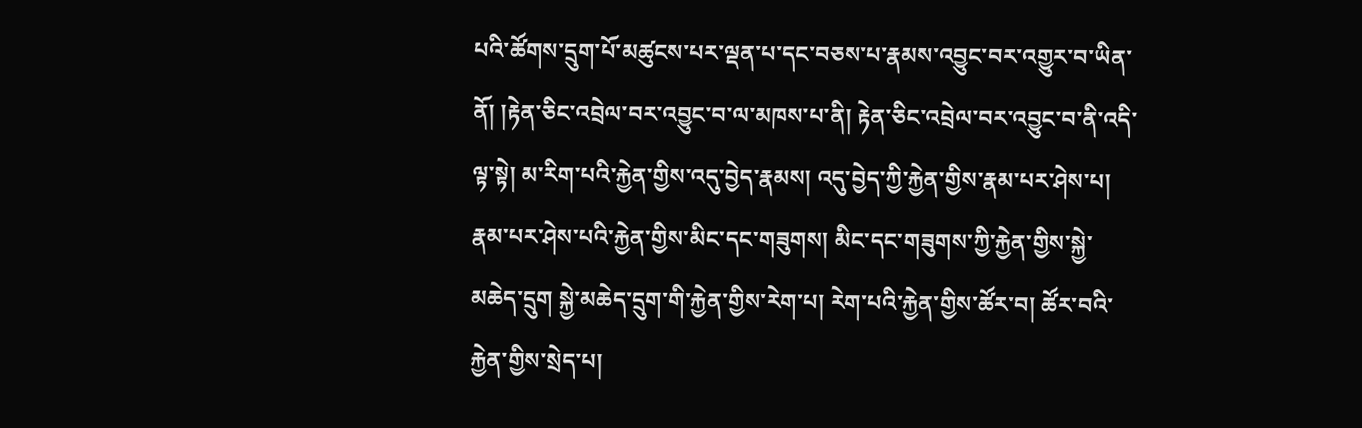པའི་ཚོགས་དྲུག་པོ་མཚུངས་པར་ལྡན་པ་དང་བཅས་པ་རྣམས་འབྱུང་བར་འགྱུར་བ་ཡིན་ནོ། །རྟེན་ཅིང་འབྲེལ་བར་འབྱུང་བ་ལ་མཁས་པ་ནི། རྟེན་ཅིང་འབྲེལ་བར་འབྱུང་བ་ནི་འདི་ལྟ་སྟེ། མ་རིག་པའི་རྐྱེན་གྱིས་འདུ་བྱེད་རྣམས། འདུ་བྱེད་ཀྱི་རྐྱེན་གྱིས་རྣམ་པར་ཤེས་པ། རྣམ་པར་ཤེས་པའི་རྐྱེན་གྱིས་མིང་དང་གཟུགས། མིང་དང་གཟུགས་ཀྱི་རྐྱེན་གྱིས་སྐྱེ་མཆེད་དྲུག སྐྱེ་མཆེད་དྲུག་གི་རྐྱེན་གྱིས་རེག་པ། རེག་པའི་རྐྱེན་གྱིས་ཚོར་བ། ཚོར་བའི་རྐྱེན་གྱིས་སྲེད་པ།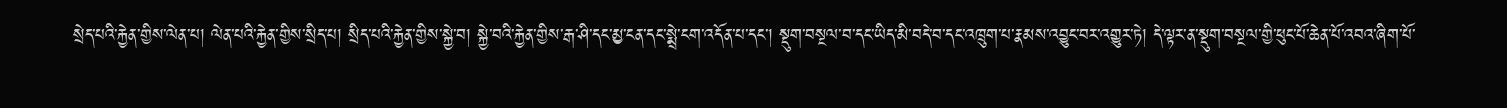སྲེད་པའི་རྐྱེན་གྱིས་ལེན་པ། ལེན་པའི་རྐྱེན་གྱིས་སྲིད་པ། སྲིད་པའི་རྐྱེན་གྱིས་སྐྱེ་བ། སྐྱེ་བའི་རྐྱེན་གྱིས་རྒ་ཤི་དང་མྱ་ངན་དང་སྨྲེ་ངག་འདོན་པ་དང་། སྡུག་བསྔལ་བ་དང་ཡིད་མི་བདེ་བ་དང་འཁྲུག་པ་རྣམས་འབྱུང་བར་འགྱུར་ཏེ། དེ་ལྟར་ན་སྡུག་བསྔལ་གྱི་ཕུང་པོ་ཆེན་པོ་འབའ་ཞིག་པོ་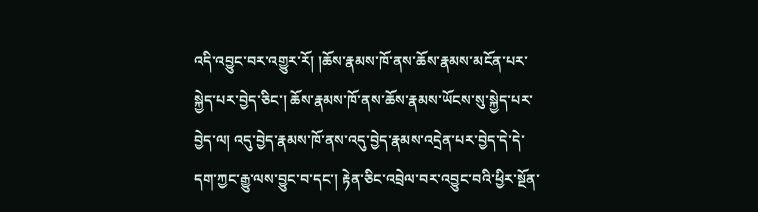འདི་འབྱུང་བར་འགྱུར་རོ། །ཆོས་རྣམས་ཁོ་ནས་ཆོས་རྣམས་མངོན་པར་སྐྱེད་པར་བྱེད་ཅིང་། ཆོས་རྣམས་ཁོ་ནས་ཆོས་རྣམས་ཡོངས་སུ་སྐྱེད་པར་བྱེད་ལ། འདུ་བྱེད་རྣམས་ཁོ་ནས་འདུ་བྱེད་རྣམས་འདྲེན་པར་བྱེད་དེ་དེ་དག་ཀྱང་རྒྱུ་ལས་བྱུང་བ་དང་། རྟེན་ཅིང་འབྲེལ་བར་འབྱུང་བའི་ཕྱིར་སྔོན་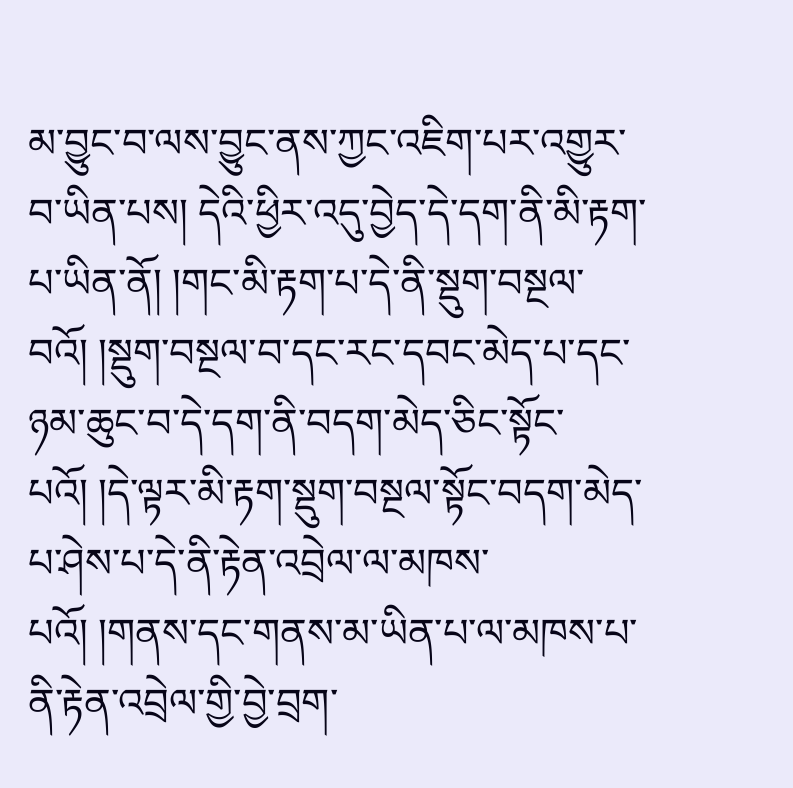མ་བྱུང་བ་ལས་བྱུང་ནས་ཀྱང་འཇིག་པར་འགྱུར་བ་ཡིན་པས། དེའི་ཕྱིར་འདུ་བྱེད་དེ་དག་ནི་མི་རྟག་པ་ཡིན་ནོ། །གང་མི་རྟག་པ་དེ་ནི་སྡུག་བསྔལ་བའོ། །སྡུག་བསྔལ་བ་དང་རང་དབང་མེད་པ་དང་ཉམ་ཆུང་བ་དེ་དག་ནི་བདག་མེད་ཅིང་སྟོང་པའོ། །དེ་ལྟར་མི་རྟག་སྡུག་བསྔལ་སྟོང་བདག་མེད་པ་ཤེས་པ་དེ་ནི་རྟེན་འབྲེལ་ལ་མཁས་པའོ། །གནས་དང་གནས་མ་ཡིན་པ་ལ་མཁས་པ་ནི་རྟེན་འབྲེལ་གྱི་བྱེ་བྲག་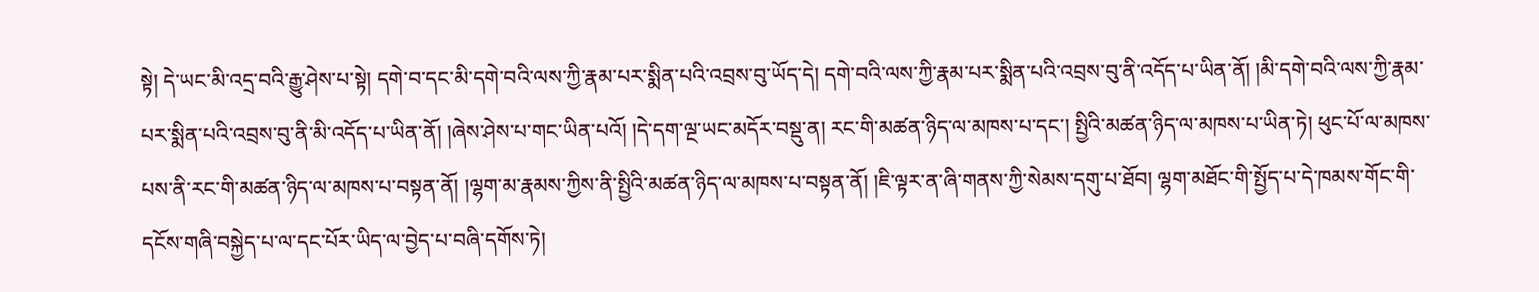སྟེ། དེ་ཡང་མི་འདྲ་བའི་རྒྱུ་ཤེས་པ་སྟེ། དགེ་བ་དང་མི་དགེ་བའི་ལས་ཀྱི་རྣམ་པར་སྨིན་པའི་འབྲས་བུ་ཡོད་དེ། དགེ་བའི་ལས་ཀྱི་རྣམ་པར་སྨིན་པའི་འབྲས་བུ་ནི་འདོད་པ་ཡིན་ནོ། །མི་དགེ་བའི་ལས་ཀྱི་རྣམ་པར་སྨིན་པའི་འབྲས་བུ་ནི་མི་འདོད་པ་ཡིན་ནོ། །ཞེས་ཤེས་པ་གང་ཡིན་པའོ། །དེ་དག་ལྔ་ཡང་མདོར་བསྡུ་ན། རང་གི་མཚན་ཉིད་ལ་མཁས་པ་དང་། སྤྱིའི་མཚན་ཉིད་ལ་མཁས་པ་ཡིན་ཏེ། ཕུང་པོ་ལ་མཁས་པས་ནི་རང་གི་མཚན་ཉིད་ལ་མཁས་པ་བསྟན་ནོ། །ལྷག་མ་རྣམས་ཀྱིས་ནི་སྤྱིའི་མཚན་ཉིད་ལ་མཁས་པ་བསྟན་ནོ། །ཇི་ལྟར་ན་ཞི་གནས་ཀྱི་སེམས་དགུ་པ་ཐོབ། ལྷག་མཐོང་གི་སྤྱོད་པ་དེ་ཁམས་གོང་གི་དངོས་གཞི་བསྐྱེད་པ་ལ་དང་པོར་ཡིད་ལ་བྱེད་པ་བཞི་དགོས་ཏེ།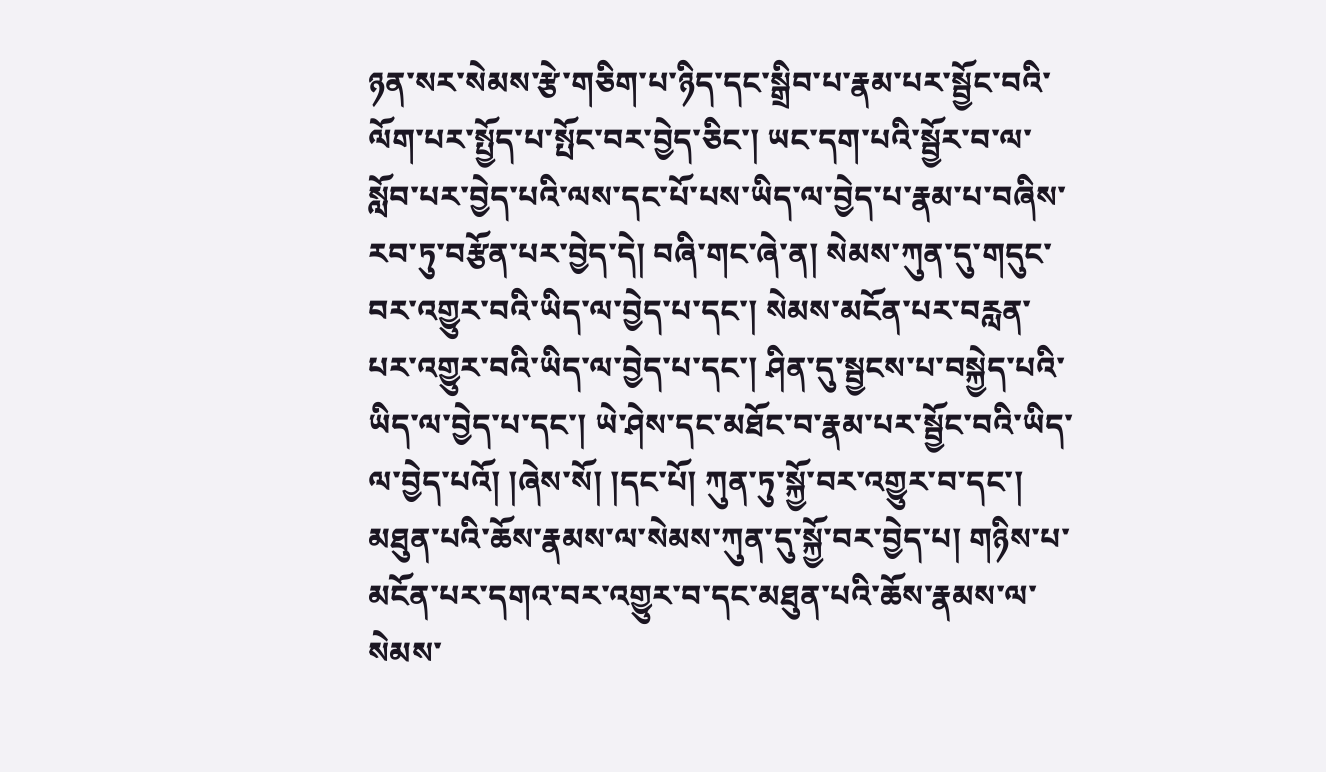ཉན་སར་སེམས་རྩེ་གཅིག་པ་ཉིད་དང་སྒྲིབ་པ་རྣམ་པར་སྦྱོང་བའི་ལོག་པར་སྤྱོད་པ་སྤོང་བར་བྱེད་ཅིང་། ཡང་དག་པའི་སྦྱོར་བ་ལ་སློབ་པར་བྱེད་པའི་ལས་དང་པོ་པས་ཡིད་ལ་བྱེད་པ་རྣམ་པ་བཞིས་རབ་ཏུ་བརྩོན་པར་བྱེད་དེ། བཞི་གང་ཞེ་ན། སེམས་ཀུན་དུ་གདུང་བར་འགྱུར་བའི་ཡིད་ལ་བྱེད་པ་དང་། སེམས་མངོན་པར་བརླན་པར་འགྱུར་བའི་ཡིད་ལ་བྱེད་པ་དང་། ཤིན་དུ་སྦྱངས་པ་བསྐྱེད་པའི་ཡིད་ལ་བྱེད་པ་དང་། ཡེ་ཤེས་དང་མཐོང་བ་རྣམ་པར་སྦྱོང་བའི་ཡིད་ལ་བྱེད་པའོ། །ཞེས་སོ། །དང་པོ། ཀུན་ཏུ་སྐྱོ་བར་འགྱུར་བ་དང་། མཐུན་པའི་ཆོས་རྣམས་ལ་སེམས་ཀུན་དུ་སྐྱོ་བར་བྱེད་པ། གཉིས་པ་མངོན་པར་དགའ་བར་འགྱུར་བ་དང་མཐུན་པའི་ཆོས་རྣམས་ལ་སེམས་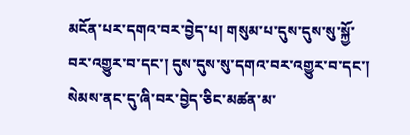མངོན་པར་དགའ་བར་བྱེད་པ། གསུམ་པ་དུས་དུས་སུ་སྐྱོ་བར་འགྱུར་བ་དང་། དུས་དུས་སུ་དགའ་བར་འགྱུར་བ་དང་། སེམས་ནང་དུ་ཞི་བར་བྱེད་ཅིང་མཚན་མ་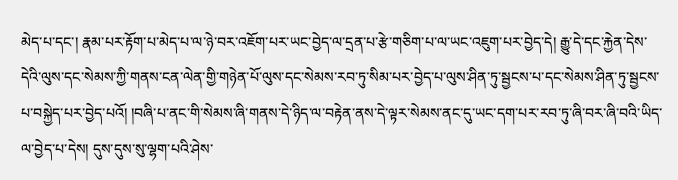མེད་པ་དང་། རྣམ་པར་རྟོག་པ་མེད་པ་ལ་ཉེ་བར་འཇོག་པར་ཡང་བྱེད་ལ་དྲན་པ་རྩེ་གཅིག་པ་ལ་ཡང་འཇུག་པར་བྱེད་དེ། རྒྱུ་དེ་དང་རྐྱེན་དེས་དེའི་ལུས་དང་སེམས་ཀྱི་གནས་ངན་ལེན་གྱི་གཉེན་པོ་ལུས་དང་སེམས་རབ་ཏུ་སིམ་པར་བྱེད་པ་ལུས་ཤིན་ཏུ་སྦྱངས་པ་དང་སེམས་ཤིན་ཏུ་སྦྱངས་པ་བསྐྱེད་པར་བྱེད་པའོ། །བཞི་པ་ནང་གི་སེམས་ཞི་གནས་དེ་ཉིད་ལ་བརྟེན་ནས་དེ་ལྟར་སེམས་ནང་དུ་ཡང་དག་པར་རབ་ཏུ་ཞི་བར་ཞི་བའི་ཡིད་ལ་བྱེད་པ་དེས། དུས་དུས་སུ་ལྷག་པའི་ཤེས་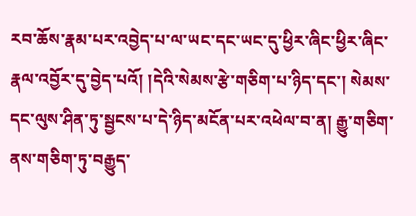རབ་ཆོས་རྣམ་པར་འབྱེད་པ་ལ་ཡང་དང་ཡང་དུ་ཕྱིར་ཞིང་ཕྱིར་ཞིང་རྣལ་འབྱོར་དུ་བྱེད་པའོ། །དེའི་སེམས་རྩེ་གཅིག་པ་ཉིད་དང་། སེམས་དང་ལུས་ཤིན་ཏུ་སྦྱངས་པ་དེ་ཉིད་མངོན་པར་འཕེལ་བ་ན། རྒྱུ་གཅིག་ནས་གཅིག་ཏུ་བརྒྱུད་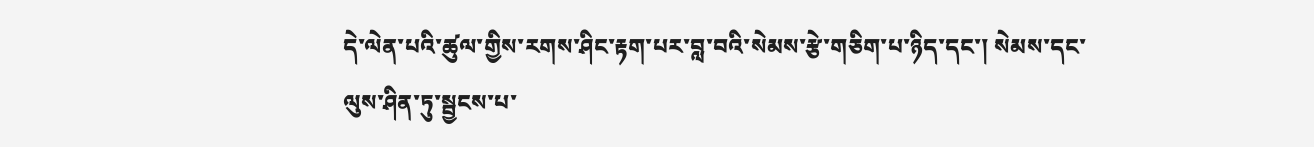དེ་ལེན་པའི་ཚུལ་གྱིས་རགས་ཤིང་རྟག་པར་བླ་བའི་སེམས་རྩེ་གཅིག་པ་ཉིད་དང་། སེམས་དང་ལུས་ཤིན་ཏུ་སྦྱངས་པ་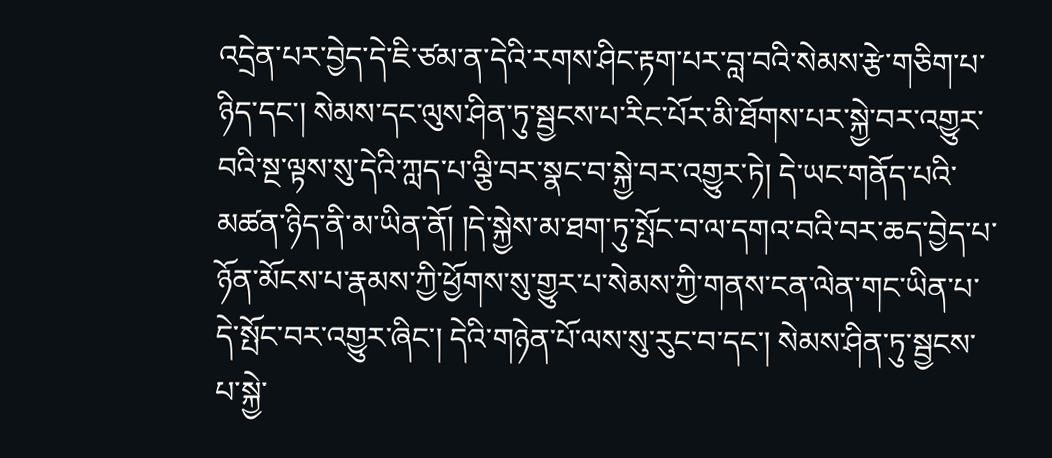འདྲེན་པར་བྱེད་དེ་ཇི་ཙམ་ན་དེའི་རགས་ཤིང་རྟག་པར་བླ་བའི་སེམས་རྩེ་གཅིག་པ་ཉིད་དང་། སེམས་དང་ལུས་ཤིན་ཏུ་སྦྱངས་པ་རིང་པོར་མི་ཐོགས་པར་སྐྱེ་བར་འགྱུར་བའི་སྔ་ལྟས་སུ་དེའི་ཀླད་པ་ལྕི་བར་སྣང་བ་སྐྱེ་བར་འགྱུར་ཏེ། དེ་ཡང་གནོད་པའི་མཚན་ཉིད་ནི་མ་ཡིན་ནོ། །དེ་སྐྱེས་མ་ཐག་ཏུ་སྤོང་བ་ལ་དགའ་བའི་བར་ཆད་བྱེད་པ་ཉོན་མོངས་པ་རྣམས་ཀྱི་ཕྱོགས་སུ་གྱུར་པ་སེམས་ཀྱི་གནས་ངན་ལེན་གང་ཡིན་པ་དེ་སྤོང་བར་འགྱུར་ཞིང་། དེའི་གཉེན་པོ་ལས་སུ་རུང་བ་དང་། སེམས་ཤིན་ཏུ་སྦྱངས་པ་སྐྱེ་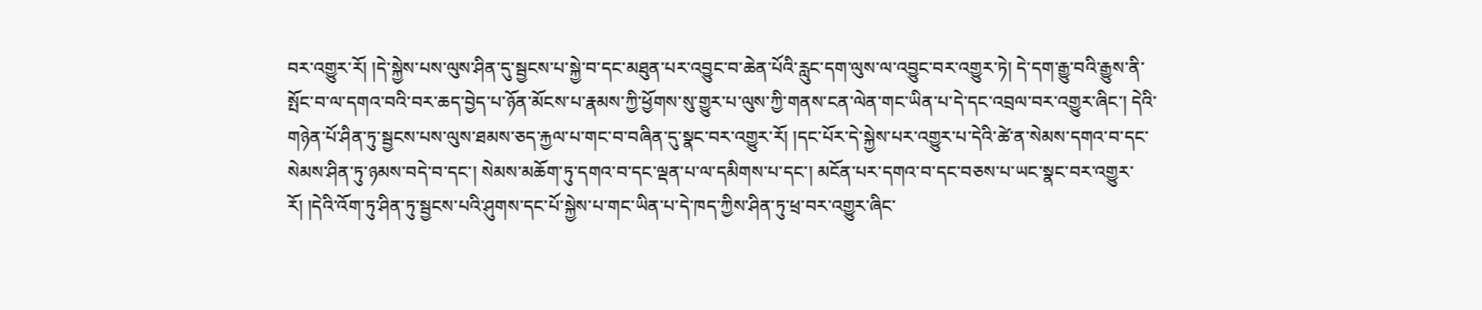བར་འགྱུར་རོ། །དེ་སྐྱེས་པས་ལུས་ཤིན་དུ་སྦྱངས་པ་སྐྱེ་བ་དང་མཐུན་པར་འབྱུང་བ་ཆེན་པོའི་རླུང་དག་ལུས་ལ་འབྱུང་བར་འགྱུར་ཏེ། དེ་དག་རྒྱུ་བའི་རྒྱུས་ནི་སྤོང་བ་ལ་དགའ་བའི་བར་ཆད་བྱེད་པ་ཉོན་མོངས་པ་རྣམས་ཀྱི་ཕྱོགས་སུ་གྱུར་པ་ལུས་ཀྱི་གནས་ངན་ལེན་གང་ཡིན་པ་དེ་དང་འབྲལ་བར་འགྱུར་ཞིང་། དེའི་གཉེན་པོ་ཤིན་ཏུ་སྦྱངས་པས་ལུས་ཐམས་ཅད་རྐྱལ་པ་གང་བ་བཞིན་དུ་སྣང་བར་འགྱུར་རོ། །དང་པོར་དེ་སྐྱེས་པར་འགྱུར་པ་དེའི་ཚེ་ན་སེམས་དགའ་བ་དང་སེམས་ཤིན་ཏུ་ཉམས་བདེ་བ་དང་། སེམས་མཆོག་ཏུ་དགའ་བ་དང་ལྡན་པ་ལ་དམིགས་པ་དང་། མངོན་པར་དགའ་བ་དང་བཅས་པ་ཡང་སྣང་བར་འགྱུར་རོ། །དེའི་འོག་ཏུ་ཤིན་ཏུ་སྦྱངས་པའི་ཤུགས་དང་པོ་སྐྱེས་པ་གང་ཡིན་པ་དེ་ཁད་ཀྱིས་ཤིན་ཏུ་ཕྲ་བར་འགྱུར་ཞིང་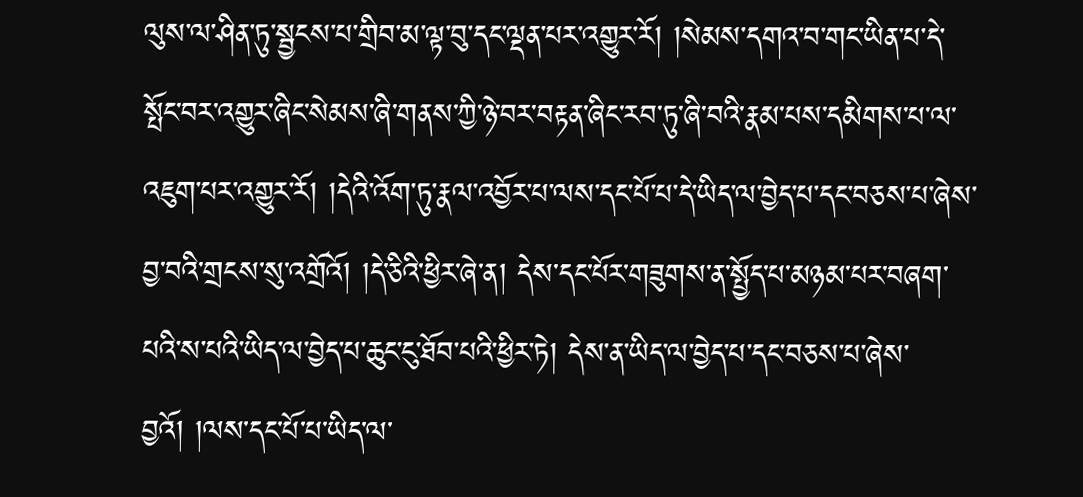ལུས་ལ་ཤིན་ཏུ་སྦྱངས་པ་གྲིབ་མ་ལྟ་བུ་དང་ལྡན་པར་འགྱུར་རོ། །སེམས་དགའ་བ་གང་ཡིན་པ་དེ་སྤོང་བར་འགྱུར་ཞིང་སེམས་ཞི་གནས་ཀྱི་ཉེ་བར་བརྟན་ཞིང་རབ་ཏུ་ཞི་བའི་རྣམ་པས་དམིགས་པ་ལ་འཇུག་པར་འགྱུར་རོ། །དེའི་འོག་ཏུ་རྣལ་འབྱོར་པ་ལས་དང་པོ་པ་དེ་ཡིད་ལ་བྱེད་པ་དང་བཅས་པ་ཞེས་བྱ་བའི་གྲངས་སུ་འགྲོའོ། །དེ་ཅིའི་ཕྱིར་ཞེ་ན། དེས་དང་པོར་གཟུགས་ན་སྤྱོད་པ་མཉམ་པར་བཞག་པའི་ས་པའི་ཡིད་ལ་བྱེད་པ་ཆུང་ངུ་ཐོབ་པའི་ཕྱིར་ཏེ། དེས་ན་ཡིད་ལ་བྱེད་པ་དང་བཅས་པ་ཞེས་བྱའོ། །ལས་དང་པོ་པ་ཡིད་ལ་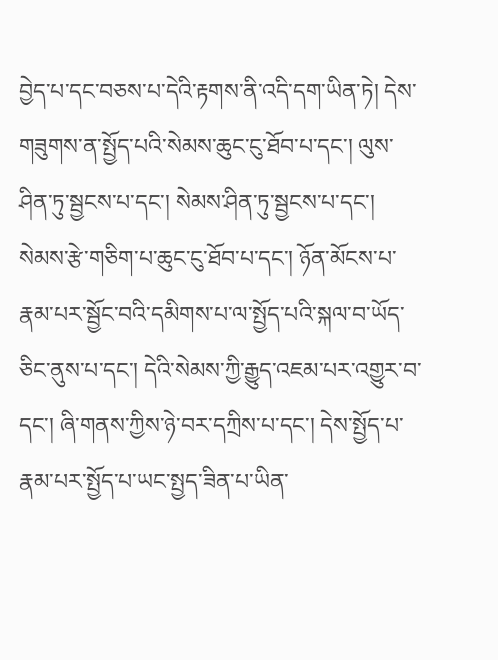བྱེད་པ་དང་བཅས་པ་དེའི་རྟགས་ནི་འདི་དག་ཡིན་ཏེ། དེས་གཟུགས་ན་སྤྱོད་པའི་སེམས་ཆུང་ངུ་ཐོབ་པ་དང་། ལུས་ཤིན་ཏུ་སྦྱངས་པ་དང་། སེམས་ཤིན་ཏུ་སྦྱངས་པ་དང་། སེམས་རྩེ་གཅིག་པ་ཆུང་ངུ་ཐོབ་པ་དང་། ཉོན་མོངས་པ་རྣམ་པར་སྦྱོང་བའི་དམིགས་པ་ལ་སྤྱོད་པའི་སྐལ་བ་ཡོད་ཅིང་ནུས་པ་དང་། དེའི་སེམས་ཀྱི་རྒྱུད་འཇམ་པར་འགྱུར་བ་དང་། ཞི་གནས་ཀྱིས་ཉེ་བར་དཀྲིས་པ་དང་། དེས་སྤྱོད་པ་རྣམ་པར་སྤྱོད་པ་ཡང་སྤྱད་ཟིན་པ་ཡིན་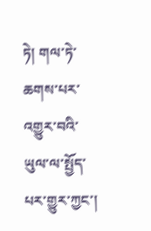ཏེ། གལ་ཏེ་ཆགས་པར་འགྱུར་བའི་ཡུལ་ལ་སྤྱོད་པར་གྱུར་ཀྱང་།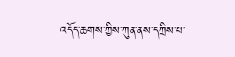འདོད་ཆགས་ཀྱིས་ཀུན་ནས་དཀྲིས་པ་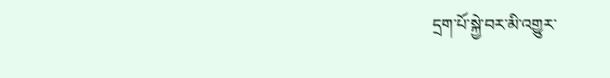དྲག་པོ་སྐྱེ་བར་མི་འགྱུར་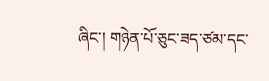ཞིང་། གཉེན་པོ་ཅུང་ཟད་ཙམ་དང་